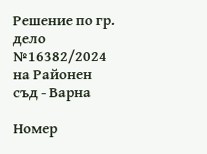Решение по гр. дело №16382/2024 на Районен съд - Варна

Номер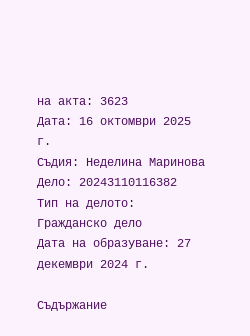на акта: 3623
Дата: 16 октомври 2025 г.
Съдия: Неделина Маринова
Дело: 20243110116382
Тип на делото: Гражданско дело
Дата на образуване: 27 декември 2024 г.

Съдържание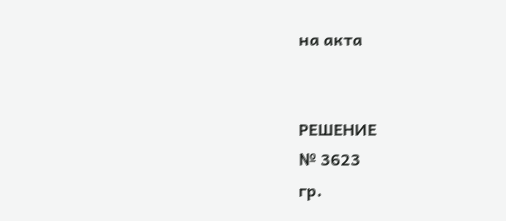на акта


РЕШЕНИЕ
№ 3623
гр.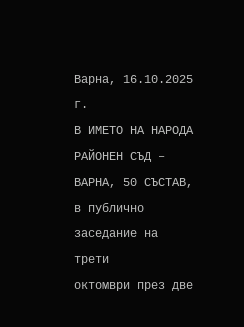Варна, 16.10.2025 г.
В ИМЕТО НА НАРОДА
РАЙОНЕН СЪД – ВАРНА, 50 СЪСТАВ, в публично заседание на трети
октомври през две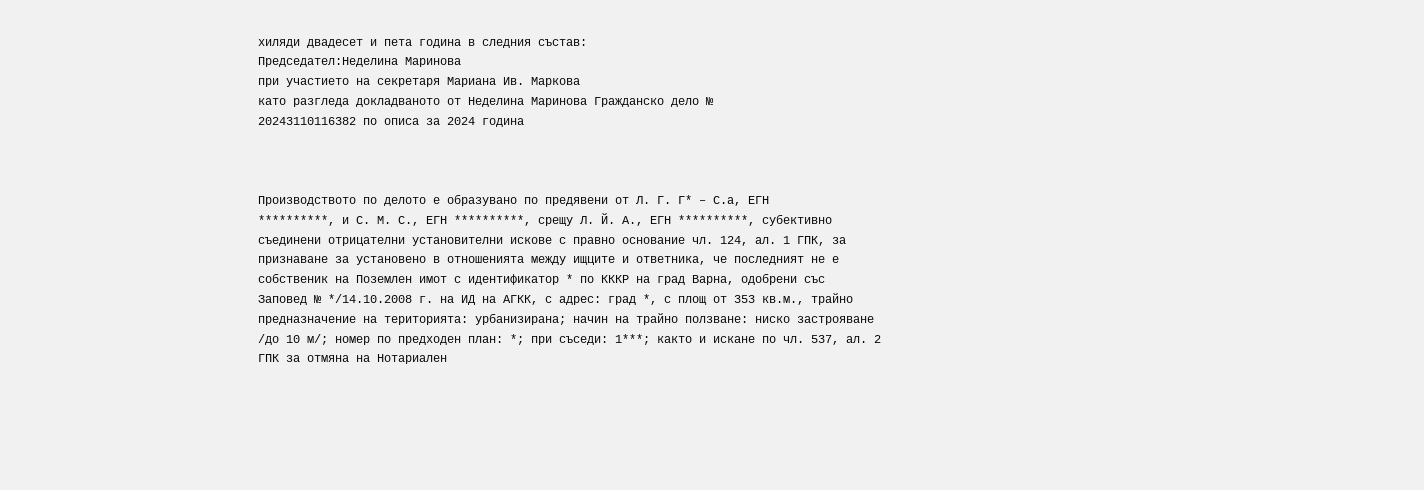хиляди двадесет и пета година в следния състав:
Председател:Неделина Маринова
при участието на секретаря Мариана Ив. Маркова
като разгледа докладваното от Неделина Маринова Гражданско дело №
20243110116382 по описа за 2024 година



Производството по делото е образувано по предявени от Л. Г. Г* – С.а, ЕГН
**********, и С. М. С., ЕГН **********, срещу Л. Й. А., ЕГН **********, субективно
съединени отрицателни установителни искове с правно основание чл. 124, ал. 1 ГПК, за
признаване за установено в отношенията между ищците и ответника, че последният не е
собственик на Поземлен имот с идентификатор * по КККР на град Варна, одобрени със
Заповед № */14.10.2008 г. на ИД на АГКК, с адрес: град *, с площ от 353 кв.м., трайно
предназначение на територията: урбанизирана; начин на трайно ползване: ниско застрояване
/до 10 м/; номер по предходен план: *; при съседи: 1***; както и искане по чл. 537, ал. 2
ГПК за отмяна на Нотариален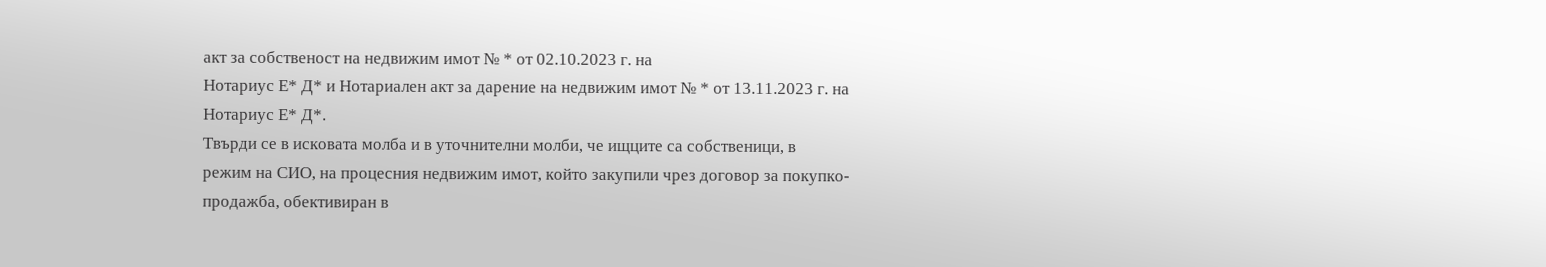акт за собственост на недвижим имот № * от 02.10.2023 г. на
Нотариус Е* Д* и Нотариален акт за дарение на недвижим имот № * от 13.11.2023 г. на
Нотариус Е* Д*.
Твърди се в исковата молба и в уточнителни молби, че ищците са собственици, в
режим на СИО, на процесния недвижим имот, който закупили чрез договор за покупко-
продажба, обективиран в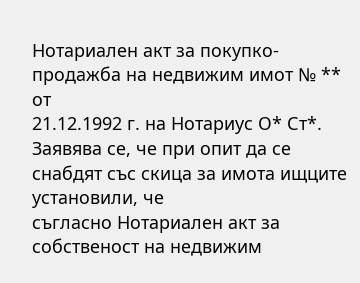Нотариален акт за покупко-продажба на недвижим имот № ** от
21.12.1992 г. на Нотариус О* Ст*.
Заявява се, че при опит да се снабдят със скица за имота ищците установили, че
съгласно Нотариален акт за собственост на недвижим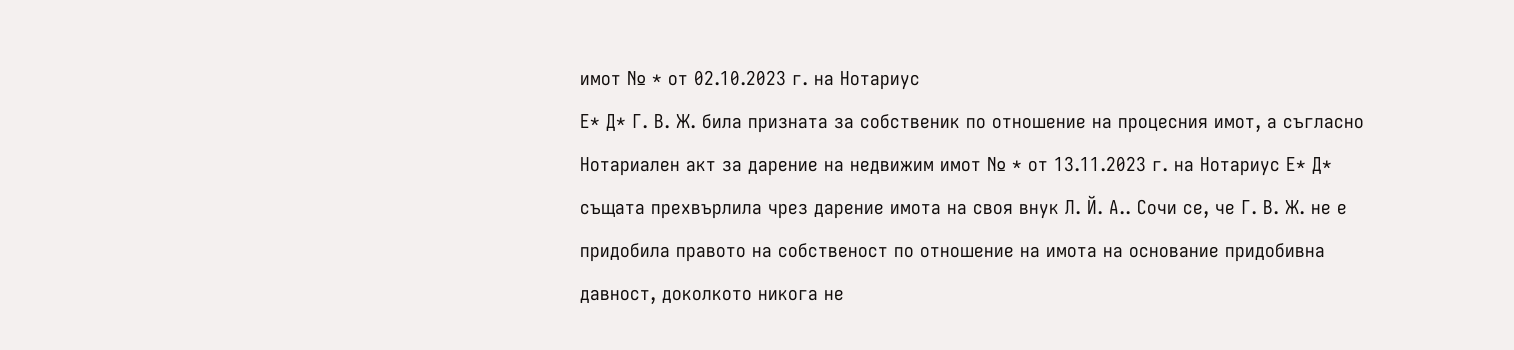имот № * от 02.10.2023 г. на Нотариус
Е* Д* Г. В. Ж. била призната за собственик по отношение на процесния имот, а съгласно
Нотариален акт за дарение на недвижим имот № * от 13.11.2023 г. на Нотариус Е* Д*
същата прехвърлила чрез дарение имота на своя внук Л. Й. А.. Сочи се, че Г. В. Ж. не е
придобила правото на собственост по отношение на имота на основание придобивна
давност, доколкото никога не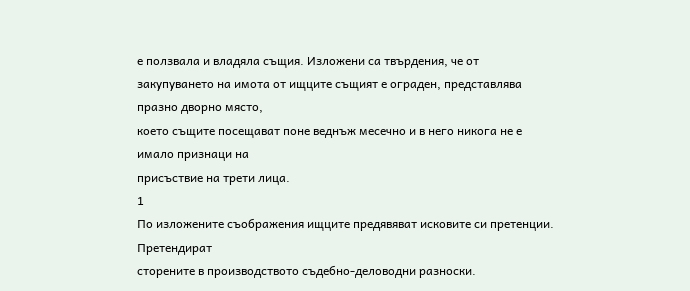е ползвала и владяла същия. Изложени са твърдения, че от
закупуването на имота от ищците същият е ограден, представлява празно дворно място,
което същите посещават поне веднъж месечно и в него никога не е имало признаци на
присъствие на трети лица.
1
По изложените съображения ищците предявяват исковите си претенции. Претендират
сторените в производството съдебно-деловодни разноски.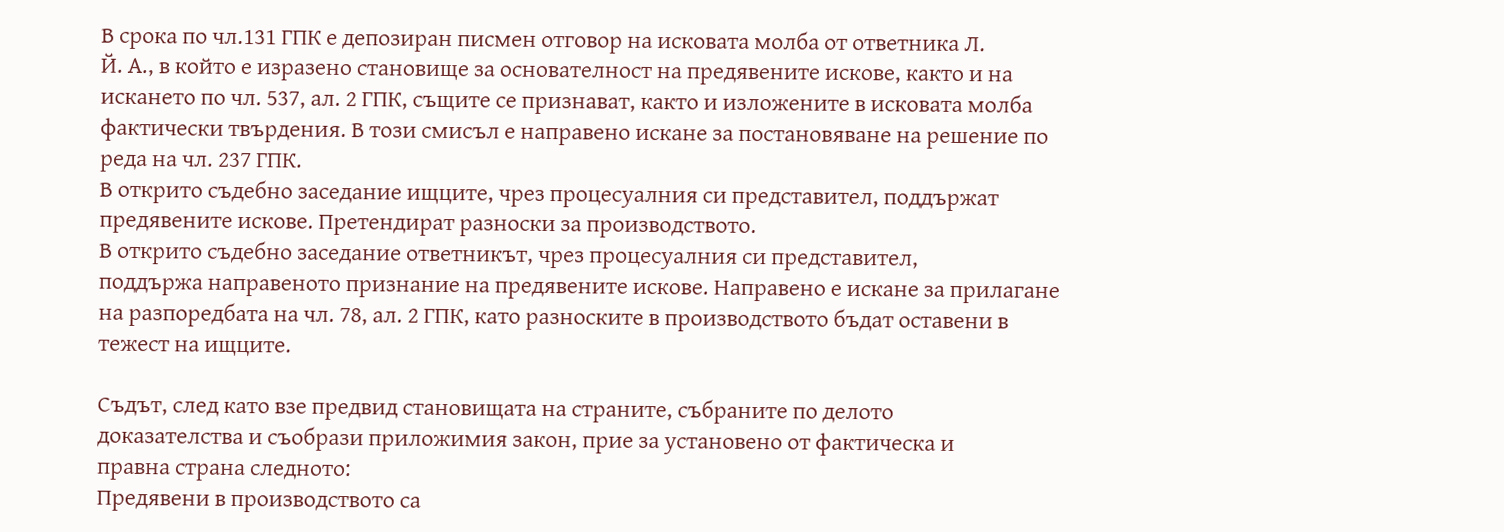В срока по чл.131 ГПК е депозиран писмен отговор на исковата молба от ответника Л.
Й. А., в който е изразено становище за основателност на предявените искове, както и на
искането по чл. 537, ал. 2 ГПК, същите се признават, както и изложените в исковата молба
фактически твърдения. В този смисъл е направено искане за постановяване на решение по
реда на чл. 237 ГПК.
В открито съдебно заседание ищците, чрез процесуалния си представител, поддържат
предявените искове. Претендират разноски за производството.
В открито съдебно заседание ответникът, чрез процесуалния си представител,
поддържа направеното признание на предявените искове. Направено е искане за прилагане
на разпоредбата на чл. 78, ал. 2 ГПК, като разноските в производството бъдат оставени в
тежест на ищците.

Съдът, след като взе предвид становищата на страните, събраните по делото
доказателства и съобрази приложимия закон, прие за установено от фактическа и
правна страна следното:
Предявени в производството са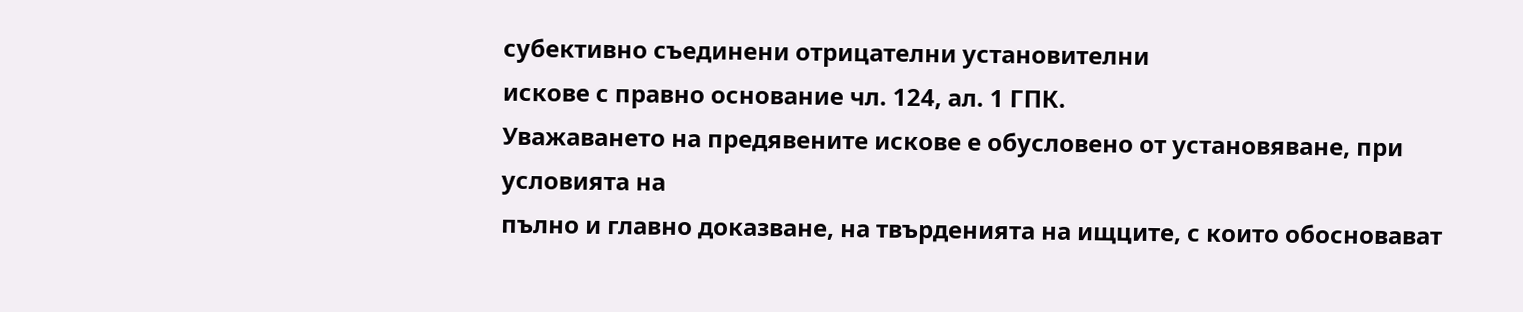субективно съединени отрицателни установителни
искове с правно основание чл. 124, ал. 1 ГПК.
Уважаването на предявените искове е обусловено от установяване, при условията на
пълно и главно доказване, на твърденията на ищците, с които обосновават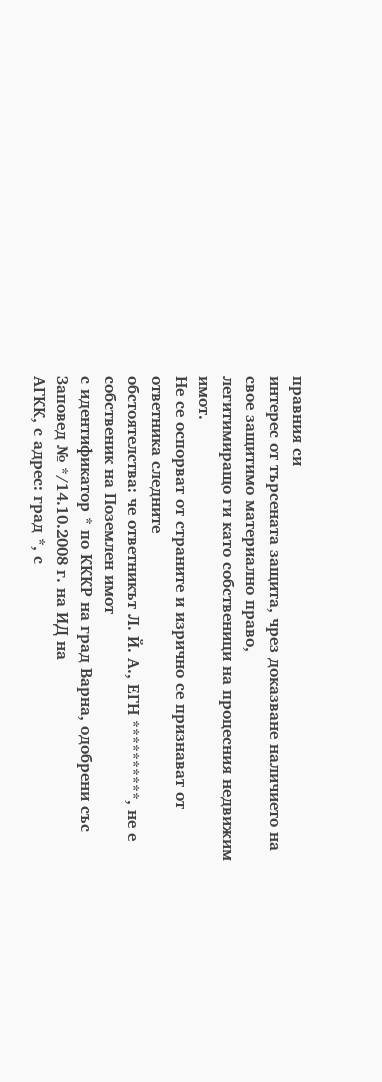правния си
интерес от търсената защита, чрез доказване наличието на свое защитимо материално право,
легитимиращо ги като собственици на процесния недвижим имот.
Не се оспорват от страните и изрично се признават от ответника следните
обстоятелства: че ответникът Л. Й. А., ЕГН **********, не е собственик на Поземлен имот
с идентификатор * по КККР на град Варна, одобрени със Заповед № */14.10.2008 г. на ИД на
АГКК, с адрес: град *, с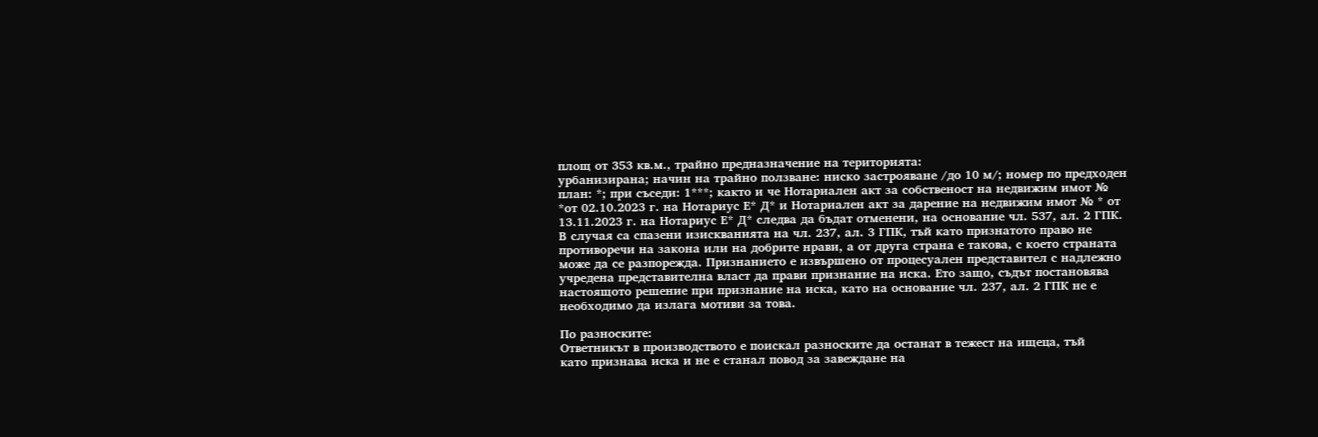площ от 353 кв.м., трайно предназначение на територията:
урбанизирана; начин на трайно ползване: ниско застрояване /до 10 м/; номер по предходен
план: *; при съседи: 1***; както и че Нотариален акт за собственост на недвижим имот №
*от 02.10.2023 г. на Нотариус Е* Д* и Нотариален акт за дарение на недвижим имот № * от
13.11.2023 г. на Нотариус Е* Д* следва да бъдат отменени, на основание чл. 537, ал. 2 ГПК.
В случая са спазени изискванията на чл. 237, ал. 3 ГПК, тъй като признатото право не
противоречи на закона или на добрите нрави, а от друга страна е такова, с което страната
може да се разпорежда. Признанието е извършено от процесуален представител с надлежно
учредена представителна власт да прави признание на иска. Ето защо, съдът постановява
настоящото решение при признание на иска, като на основание чл. 237, ал. 2 ГПК не е
необходимо да излага мотиви за това.

По разноските:
Ответникът в производството е поискал разноските да останат в тежест на ищеца, тъй
като признава иска и не е станал повод за завеждане на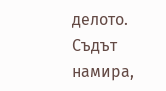делото.
Съдът намира,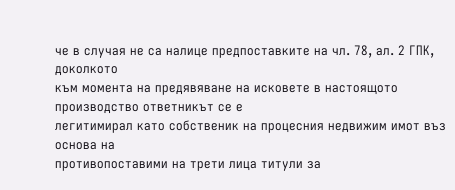че в случая не са налице предпоставките на чл. 78, ал. 2 ГПК, доколкото
към момента на предявяване на исковете в настоящото производство ответникът се е
легитимирал като собственик на процесния недвижим имот въз основа на
противопоставими на трети лица титули за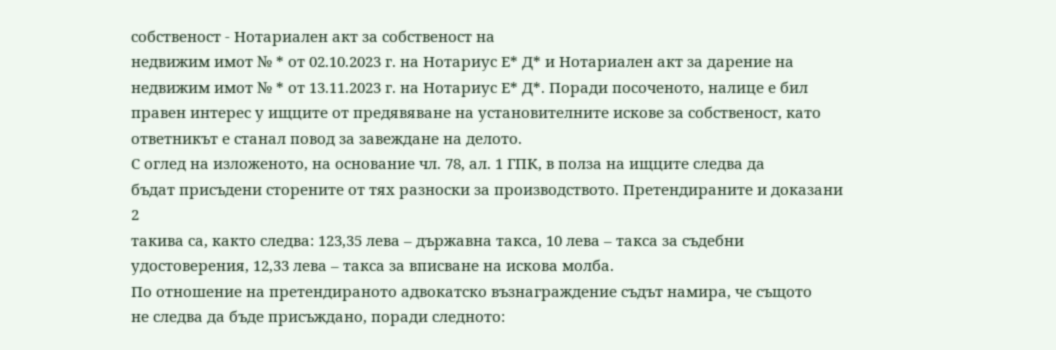собственост - Нотариален акт за собственост на
недвижим имот № * от 02.10.2023 г. на Нотариус Е* Д* и Нотариален акт за дарение на
недвижим имот № * от 13.11.2023 г. на Нотариус Е* Д*. Поради посоченото, налице е бил
правен интерес у ищците от предявяване на установителните искове за собственост, като
ответникът е станал повод за завеждане на делото.
С оглед на изложеното, на основание чл. 78, ал. 1 ГПК, в полза на ищците следва да
бъдат присъдени сторените от тях разноски за производството. Претендираните и доказани
2
такива са, както следва: 123,35 лева – държавна такса, 10 лева – такса за съдебни
удостоверения, 12,33 лева – такса за вписване на искова молба.
По отношение на претендираното адвокатско възнаграждение съдът намира, че същото
не следва да бъде присъждано, поради следното: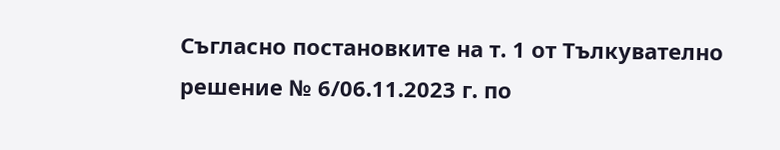Съгласно постановките на т. 1 от Тълкувателно решение № 6/06.11.2023 г. по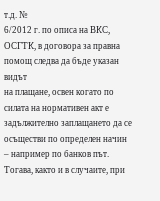т.д. №
6/2012 г. по описа на ВКС, ОСГТК, в договора за правна помощ следва да бъде указан видът
на плащане, освен когато по силата на нормативен акт е задължително заплащането да се
осъществи по определен начин – например по банков път. Тогава, както и в случаите, при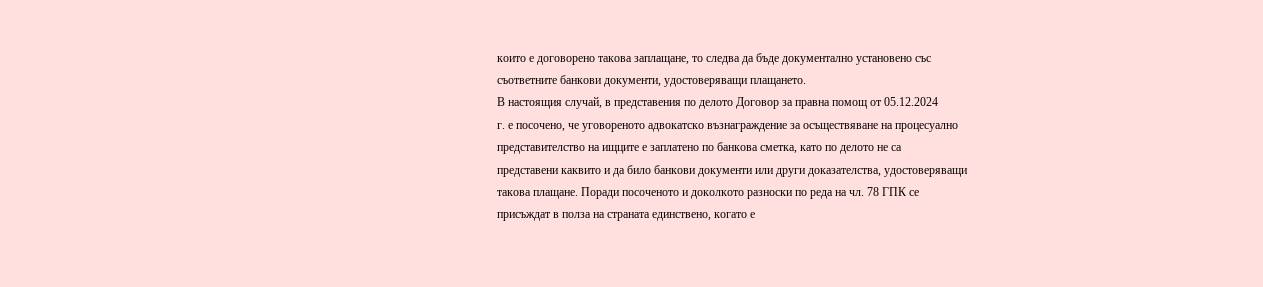които е договорено такова заплащане, то следва да бъде документално установено със
съответните банкови документи, удостоверяващи плащането.
В настоящия случай, в представения по делото Договор за правна помощ от 05.12.2024
г. е посочено, че уговореното адвокатско възнаграждение за осъществяване на процесуално
представителство на ищците е заплатено по банкова сметка, като по делото не са
представени каквито и да било банкови документи или други доказателства, удостоверяващи
такова плащане. Поради посоченото и доколкото разноски по реда на чл. 78 ГПК се
присъждат в полза на страната единствено, когато е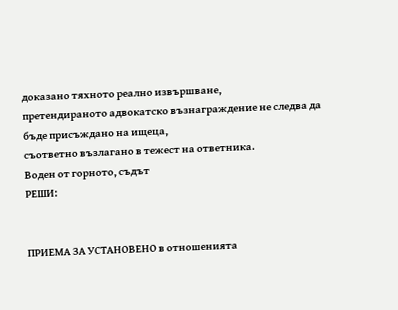доказано тяхното реално извършване,
претендираното адвокатско възнаграждение не следва да бъде присъждано на ищеца,
съответно възлагано в тежест на ответника.
Воден от горното, съдът
РЕШИ:


ПРИЕМА ЗА УСТАНОВЕНО в отношенията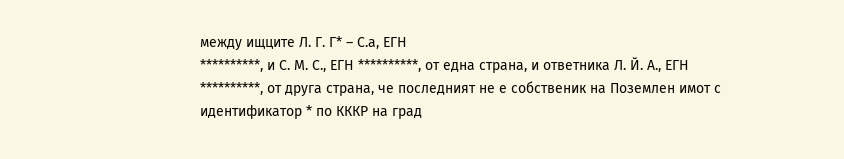между ищците Л. Г. Г* – С.а, ЕГН
**********, и С. М. С., ЕГН **********, от една страна, и ответника Л. Й. А., ЕГН
**********, от друга страна, че последният не е собственик на Поземлен имот с
идентификатор * по КККР на град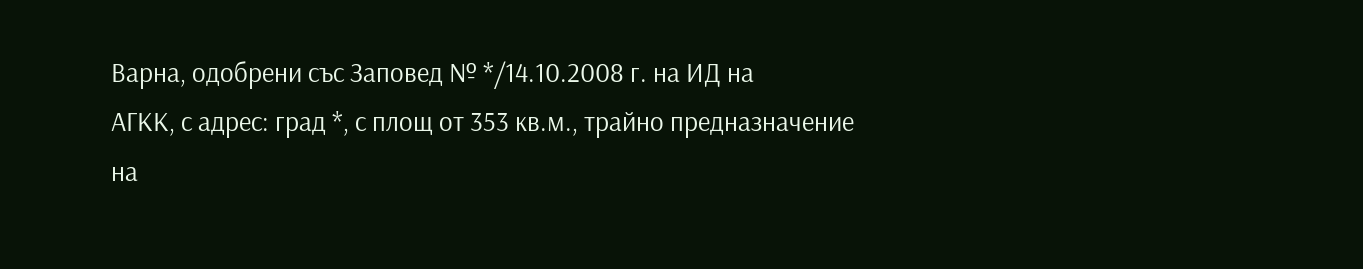Варна, одобрени със Заповед № */14.10.2008 г. на ИД на
АГКК, с адрес: град *, с площ от 353 кв.м., трайно предназначение на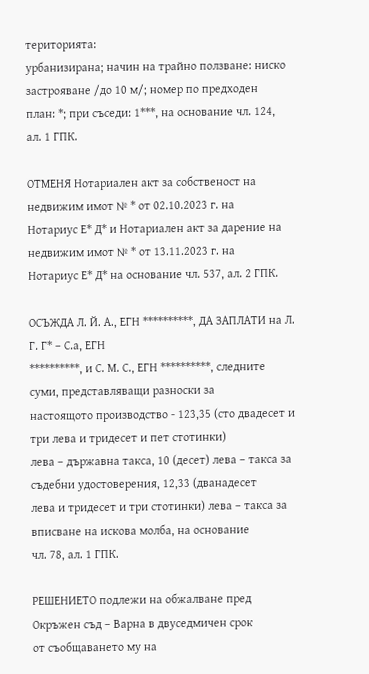територията:
урбанизирана; начин на трайно ползване: ниско застрояване /до 10 м/; номер по предходен
план: *; при съседи: 1***, на основание чл. 124, ал. 1 ГПК.

ОТМЕНЯ Нотариален акт за собственост на недвижим имот № * от 02.10.2023 г. на
Нотариус Е* Д* и Нотариален акт за дарение на недвижим имот № * от 13.11.2023 г. на
Нотариус Е* Д* на основание чл. 537, ал. 2 ГПК.

ОСЪЖДА Л. Й. А., ЕГН **********, ДА ЗАПЛАТИ на Л. Г. Г* – С.а, ЕГН
**********, и С. М. С., ЕГН **********, следните суми, представляващи разноски за
настоящото производство - 123,35 (сто двадесет и три лева и тридесет и пет стотинки)
лева – държавна такса, 10 (десет) лева – такса за съдебни удостоверения, 12,33 (дванадесет
лева и тридесет и три стотинки) лева – такса за вписване на искова молба, на основание
чл. 78, ал. 1 ГПК.

РЕШЕНИЕТО подлежи на обжалване пред Окръжен съд – Варна в двуседмичен срок
от съобщаването му на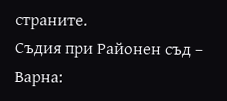страните.
Съдия при Районен съд – Варна: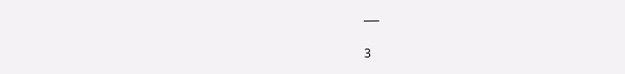___

3